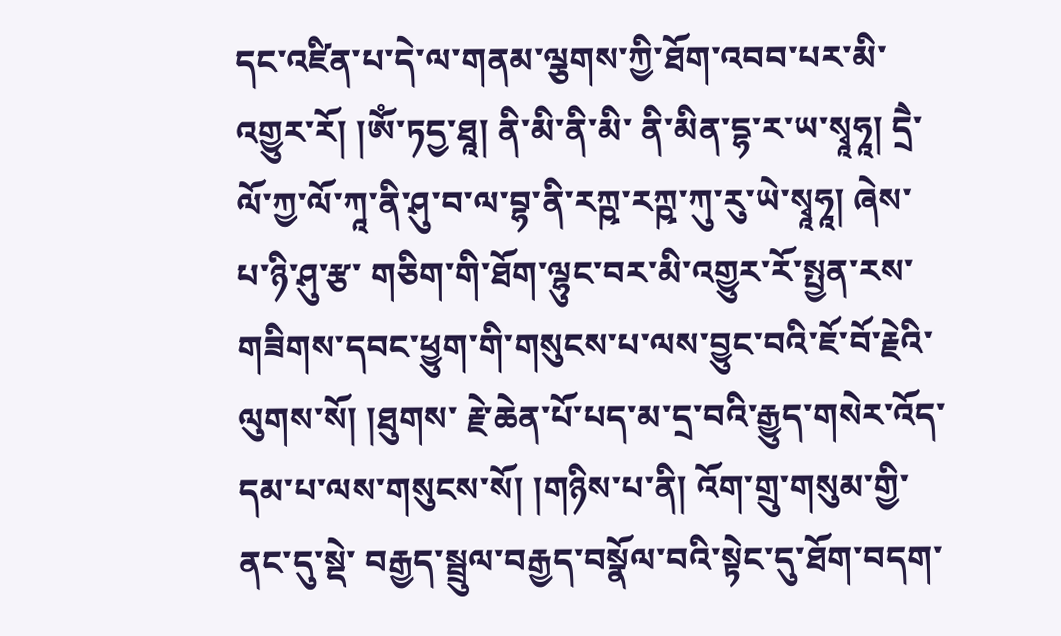དང་འཛིན་པ་དེ་ལ་གནམ་ལྕགས་ཀྱི་ཐོག་འབབ་པར་མི་འགྱུར་རོ། །ༀ་ཏདྱ་ཐཱ། ནི་མི་ནི་མི་ ནི་མིན་དྷ་ར་ཡ་སྭཱཧཱ། དྲཻ་ལོ་ཀྱ་ལོ་ཀཱ་ནི་ཤུ་བ་ལ་བྷ་ནི་རཀྵ་རཀྵ་ཀུ་རུ་ཡེ་སྭཱཧཱ། ཞེས་པ་ཉི་ཤུ་རྩ་ གཅིག་གི་ཐོག་ལྷུང་བར་མི་འགྱུར་རོ་སྤྱན་རས་གཟིགས་དབང་ཕྱུག་གི་གསུངས་པ་ལས་བྱུང་བའི་ཇོ་བོ་རྗེའི་ལུགས་སོ། །ཐུགས་ རྗེ་ཆེན་པོ་པད་མ་དྲ་བའི་རྒྱུད་གསེར་འོད་དམ་པ་ལས་གསུངས་སོ། །གཉིས་པ་ནི། འོག་གྲུ་གསུམ་གྱི་ནང་དུ་སྡེ་ བརྒྱད་སྦྲུལ་བརྒྱད་བསྣོལ་བའི་སྟེང་དུ་ཐོག་བདག་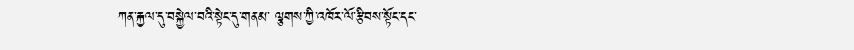ཀན་རྐྱལ་དུ་བསྐྱེལ་བའི་སྟེང་དུ་གནམ་ ལྕགས་ཀྱི་འཁོར་ལོ་རྩིབས་སྟོང་དང་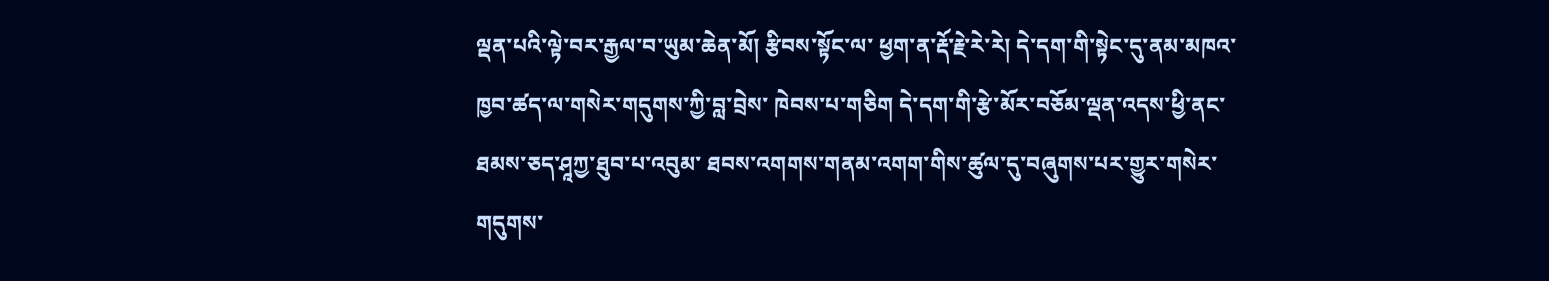ལྡན་པའི་ལྟེ་བར་རྒྱལ་བ་ཡུམ་ཆེན་མོ། རྩིབས་སྟོང་ལ་ ཕྱག་ན་རྡོ་རྗེ་རེ་རེ། དེ་དག་གི་སྟེང་དུ་ནམ་མཁའ་ཁྱབ་ཚད་ལ་གསེར་གདུགས་ཀྱི་བླ་བྲེས་ ཁེབས་པ་གཅིག དེ་དག་གི་རྩེ་མོར་བཅོམ་ལྡན་འདས་ཕྱི་ནང་ཐམས་ཅད་ཤཱཀྱ་ཐུབ་པ་འབུམ་ ཐབས་འགགས་གནམ་འགག་གིས་ཚུལ་དུ་བཞུགས་པར་གྱུར་གསེར་གདུགས་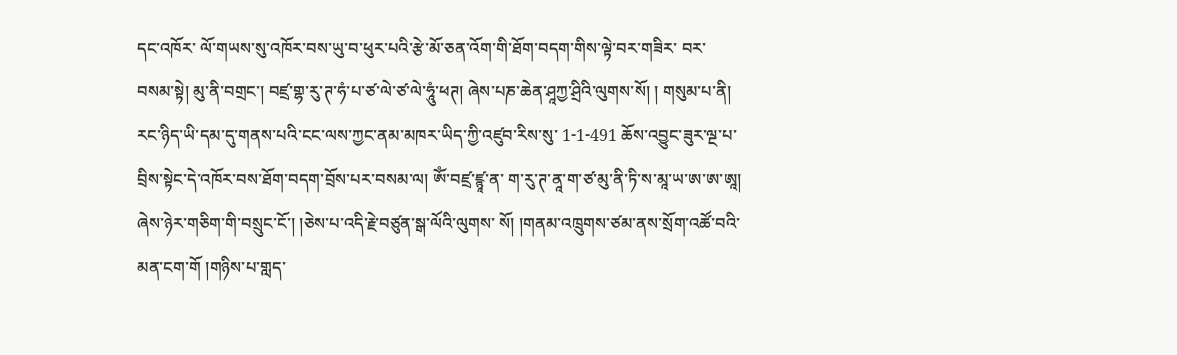དང་འཁོར་ ལོ་གཡས་སུ་འཁོར་བས་ཡུ་བ་ཕུར་པའི་རྩེ་མོ་ཅན་འོག་གི་ཐོག་བདག་གིས་ལྟེ་བར་གཟིར་ བར་བསམ་སྟེ། མུ་ནི་བགྲང་། བཛྲ་གྷ་རུ་ཊ་ཧཾ་པ་ཙ་ལེ་ཙ་ལེ་ཧཱུཾ་ཕཊ། ཞེས་པཎ་ཆེན་ཤཱཀྱ་ཤྲིའི་ལུགས་སོ། ། གསུམ་པ་ནི། རང་ཉིད་ཡི་དམ་དུ་གནས་པའི་ངང་ལས་ཀྱང་ནམ་མཁར་ཡིད་ཀྱི་འཛུབ་རིས་སུ་ 1-1-491 ཆོས་འབྱུང་ཟུར་ལྔ་པ་བྲིས་སྟེང་དེ་འཁོར་བས་ཐོག་བདག་བྲོས་པར་བསམ་ལ། ༀ་བཛྲ་ཛྙཱ་ན་ ག་རུ་ཊ་ནཱ་ག་ཙ་མུ་ནི་ཏི་ས་མཱ་ཡ་ཨ་ཨ་ཨཱ། ཞེས་ཉེར་གཅིག་གི་བསྲུང་ངོ་། །ཅེས་པ་འདི་རྗེ་བཙུན་སྒ་ལོའི་ལུགས་ སོ། །གནམ་འཁྲུགས་ཙམ་ནས་སྲོག་འཚོ་བའི་མན་ངག་གོ །གཉིས་པ་གླད་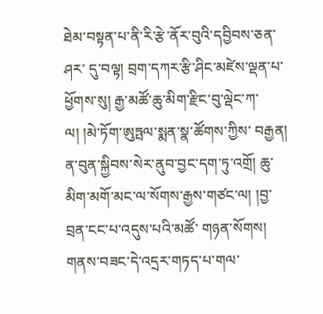ཐེམ་བསྟན་པ་ནི་རི་རྩེ་ནོར་བུའི་དབྱིབས་ཅན་ཤར་ དུ་བལྟ། བྲག་དཀར་རྩི་ཤིང་མཛེས་ལྡན་པ་ཕྱོགས་སུ། རྒྱ་མཚོ་ཆུ་མིག་རྫིང་བུ་ལྡེང་ཀ་ལ། །མེ་ཏོག་ཨུཏྤལ་སྨན་སྣ་ཚོགས་ཀྱིས་ བརྒྱན། ན་བུན་སྐྱིབས་སེར་ནུབ་བྱང་དག་ཏུ་འགྲོ། ཆུ་མིག་མགོ་མང་ལ་སོགས་རྒྱས་གཙང་ལ། །བྱ་བྲན་ངང་པ་འདུས་པའི་མཚོ་ གཉན་སོགས། གནས་བཟང་དེ་འདྲར་གཏད་པ་གལ་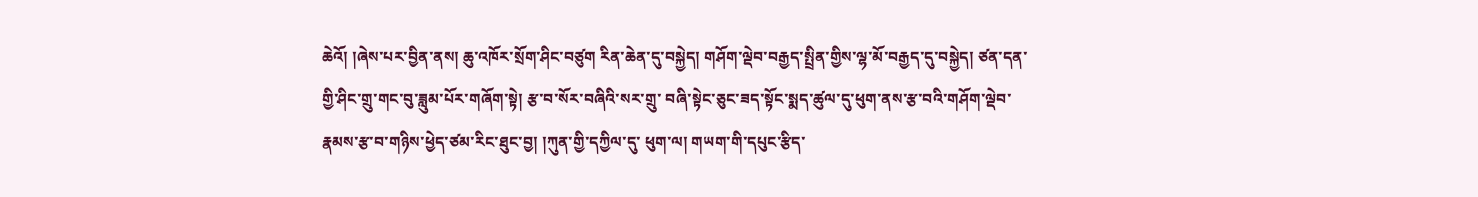ཆེའོ། །ཞེས་པར་བྱིན་ནས། ཆུ་འཁོར་སྲོག་ཤིང་བཙུག རིན་ཆེན་དུ་བསྐྱེད། གཤོག་ལྡེབ་བརྒྱད་སྤྲིན་གྱིས་ལྷ་མོ་བརྒྱད་དུ་བསྐྱེད། ཙན་དན་གྱི་ཤིང་གྲུ་གང་བུ་ཟླུམ་པོར་གཞོག་སྟེ། རྩ་བ་སོར་བཞིའི་སར་གྲུ་ བཞི་སྟེང་ཅུང་ཟད་སྟོང་སྨད་ཚུལ་དུ་ཕུག་ནས་རྩ་བའི་གཤོག་ལྡེབ་རྣམས་རྩ་བ་གཉིས་ཕྱེད་ཙམ་རིང་ཐུང་བྱ། །ཀུན་གྱི་དཀྱིལ་དུ་ ཕུག་ལ། གཡག་གི་དཔུང་རྩིད་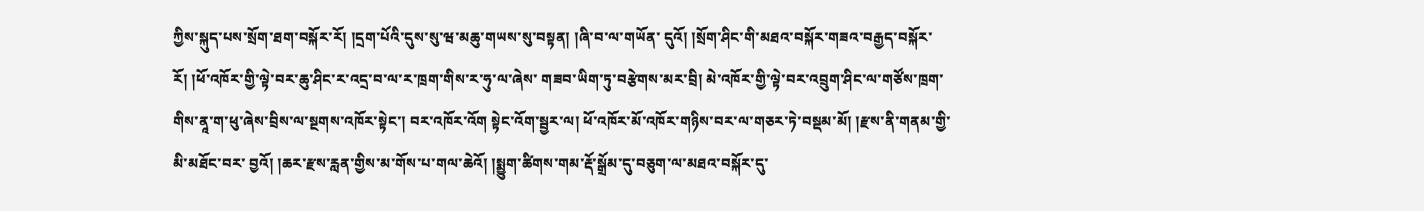ཀྱིས་སྐུད་པས་སྲོག་ཐག་བསྐོར་རོ། །དྲག་པོའི་དུས་སུ་ཝ་མཆུ་གཡས་སུ་བསྟན། །ཞི་བ་ལ་གཡོན་ དུའོ། །སྲོག་ཤིང་གི་མཐའ་བསྐོར་གཟའ་བརྒྱད་བསྐོར་རོ། །ཕོ་འཁོར་གྱི་ལྟེ་བར་ཆུ་ཤིང་ར་འདྲ་བ་ལ་ར་ཁྲག་གིས་ར་ཧུ་ལ་ཞེས་ གཟབ་ཡིག་ཏུ་བརྩེགས་མར་བྲི། མེ་འཁོར་གྱི་ལྟེ་བར་འབྲུག་ཤིང་ལ་གཙོས་ཁྲག་གིས་ནཱ་ག་ཕུ་ཞེས་བྲིས་ལ་སྔགས་འཁོར་སྟེང་། བར་འཁོར་འོག སྟེང་འོག་སྦྱར་ལ། ཕོ་འཁོར་མོ་འཁོར་གཉིས་བར་ལ་གཅར་ཏེ་བསྡམ་མོ། །རྫས་ནི་གནམ་གྱི་མི་མཐོང་བར་ བྱའོ། །ཆར་རྫས་རླན་གྱིས་མ་གོས་པ་གལ་ཆེའོ། །སྨྱུག་ཚིགས་གམ་རྡོ་སྒྲོམ་དུ་བཅུག་ལ་མཐའ་བསྐོར་དུ་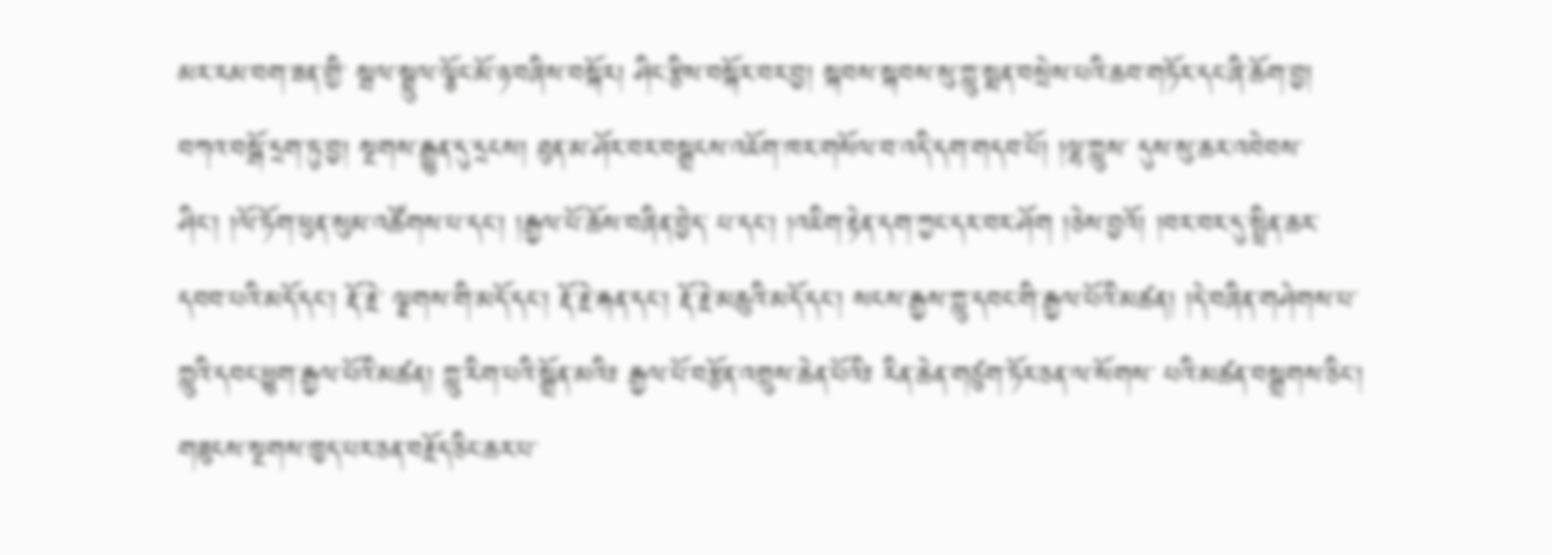མར་རམ་བག་ཟན་གྱི་ སྦལ་སྦྲུལ་ལྕོང་མོ་ཉ་བཞིས་བསྐོར། ཤིང་རྩིས་བསྐོར་བར་བྱ། སྐབས་སྐབས་སུ་ཀླུ་སྨན་བསྲེས་པའི་ཆབ་གཏོར་དང་ཞི་ཆོག་བྱ། བཀའ་བསྒོ་དྲག་ཏུ་བྱ། སྔགས་རྒྱུན་དུ་དྲངས། ཐུན་མ་ཤོར་བར་བསྒྲངས་འཇོག་ཁར་གསོལ་བ་འདི་དག་གདབ་པོ། །ལྷ་ཀླུས་ དུས་སུ་ཆར་འབེབས་ཤིང་། །ལོ་ཏོག་ཕུན་སུམ་འཚོགས་པ་དང་། །རྒྱལ་པོ་ཆོས་བཞིན་བྱེད་ པ་དང་། །འཇིག་རྟེན་དག་ཀྱང་དར་བར་ཤོག །ཅེས་བྱའོ། །བར་བར་དུ་སྤྲིན་ཆར་དབབ་པའི་མདོ་དང་། རྡོ་རྗེ་ ལྗགས་གི་མདོ་དང་། རྡོ་རྗེ་རྐན་དང་། རྡོ་རྗེ་མཆུའི་མདོ་དང་། སངས་རྒྱས་ཀླུ་དབང་གི་རྒྱལ་པོའི་མཚན། །དེ་བཞིན་གཤེགས་པ་ ཀླུའི་དབང་ཕྱུག་རྒྱལ་པོའི་མཚན། ཀླུ་རིག་པའི་སྒྲོན་མའི༴ རྒྱལ་པོ་བརྩོན་འགྲུས་ཆེན་པོའི༴ རིན་ཆེན་གཙུག་ཏོར་ཅན་ལ་སོགས་ པའི་མཚན་བསྒྲགས་ཅིང་། གཟུངས་སྔགས་ཁྱད་པར་ཅན་བརྗོད་ཅིང་ཆར་པ་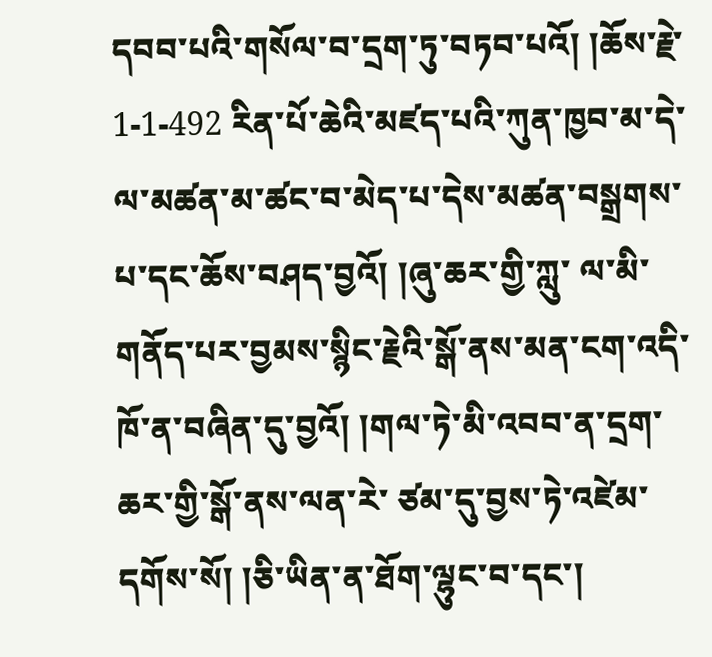དབབ་པའི་གསོལ་བ་དྲག་ཏུ་བཏབ་པའོ། །ཆོས་རྗེ་ 1-1-492 རིན་པོ་ཆེའི་མཛད་པའི་ཀུན་ཁྱབ་མ་དེ་ལ་མཚན་མ་ཚང་བ་མེད་པ་དེས་མཚན་བསྒྲགས་པ་དང་ཆོས་བཤད་བྱའོ། །ཞུ་ཆར་གྱི་ཀླུ་ ལ་མི་གནོད་པར་བྱམས་སྙིང་རྗེའི་སྒོ་ནས་མན་ངག་འདི་ཁོ་ན་བཞིན་དུ་བྱའོ། །གལ་ཏེ་མི་འབབ་ན་དྲག་ཆར་གྱི་སྒོ་ནས་ལན་རེ་ ཙམ་དུ་བྱས་ཏེ་འཛེམ་དགོས་སོ། །ཅི་ཡིན་ན་ཐོག་ལྷུང་བ་དང་།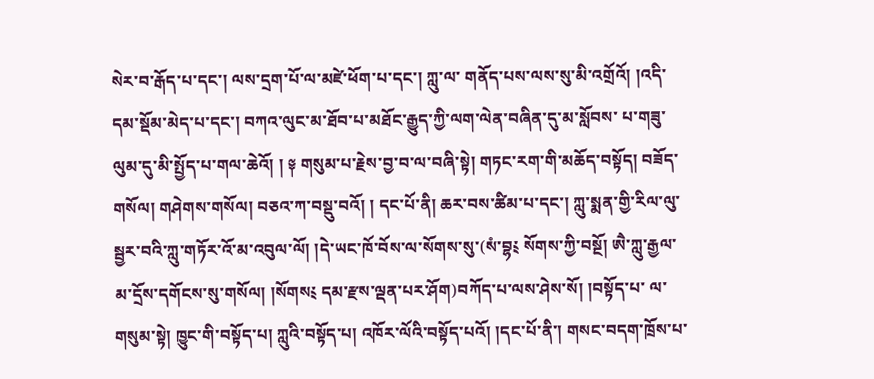སེར་བ་རྒོད་པ་དང་། ལས་དྲག་པོ་ལ་མཛེ་ཕོག་པ་དང་། ཀླུ་ལ་ གནོད་པས་ལས་སུ་མི་འགྲོའོ། །འདི་དམ་སྡོམ་མེད་པ་དང་། བཀའ་ལུང་མ་ཐོབ་པ་མཐོང་རྒྱུད་ཀྱི་ལག་ལེན་བཞིན་དུ་མ་སློབས་ པ་གཟུ་ལུམ་དུ་མི་སྤྱོད་པ་གལ་ཆེའོ། ། ༈ གསུམ་པ་རྗེས་བྱ་བ་ལ་བཞི་སྟེ། གཏང་རག་གི་མཆོད་བསྟོད། བཟོད་གསོལ། གཤེགས་གསོལ། བཅའ་ཀ་བསྡུ་བའོ། ། དང་པོ་ནི། ཆར་བས་ཚིམ་པ་དང་། ཀླུ་སྨན་གྱི་རིལ་ལུ་སྦྱར་བའི་ཀླུ་གཏོར་འོ་མ་འབུལ་ལོ། །དེ་ཡང་ཁོ་བོས་ལ་སོགས་སུ་(སཾ་བྷ༴ སོགས་ཀྱི་བསྔོ། ཨཻ་ཀླུ་རྒྱལ་མ་དྲོས་དགོངས་སུ་གསོལ། །སོགས༴ དམ་རྫས་ལྡན་པར་ཤོག)བཀོད་པ་ལས་ཤེས་སོ། །བསྟོད་པ་ ལ་གསུམ་སྟེ། ཁྱུང་གི་བསྟོད་པ། ཀླུའི་བསྟོད་པ། འཁོར་ལོའི་བསྟོད་པའོ། །དང་པོ་ནི་། གསང་བདག་ཁྲོས་པ་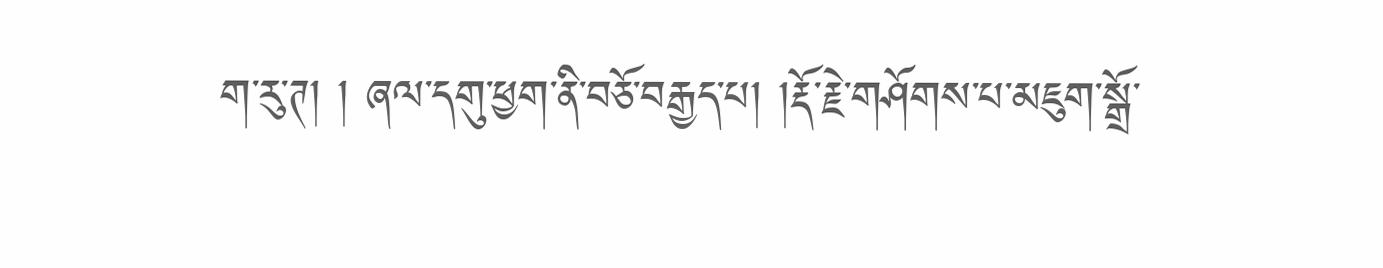ག་རུ་ཊ། ། ཞལ་དགུ་ཕྱག་ནི་བཅོ་བརྒྱད་པ། །རྡོ་རྗེ་གཤོགས་པ་མཇུག་སྒྲོ་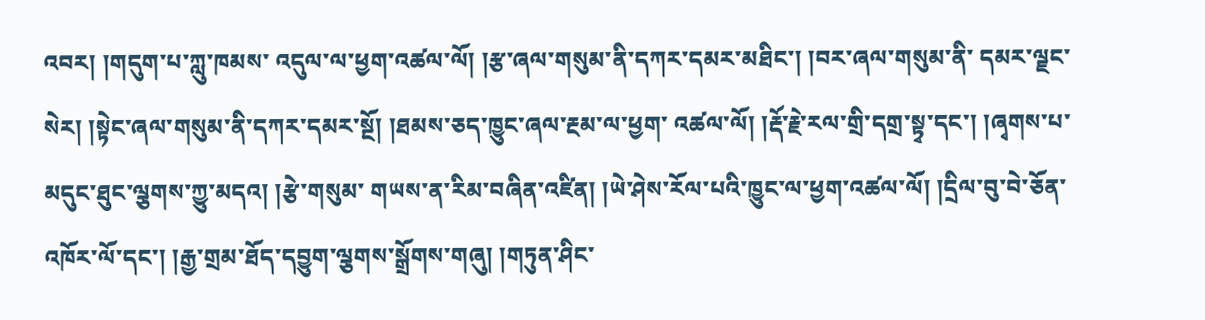འབར། །གདུག་པ་ཀླུ་ཁམས་ འདུལ་ལ་ཕྱག་འཚལ་ལོ། །རྩ་ཞལ་གསུམ་ནི་དཀར་དམར་མཐིང་། །བར་ཞལ་གསུམ་ནི་ དམར་ལྗང་སེར། །སྟེང་ཞལ་གསུམ་ནི་དཀར་དམར་སྔོ། །ཐམས་ཅད་ཁྱུང་ཞལ་རྔམ་ལ་ཕྱག་ འཚལ་ལོ། །རྡོ་རྗེ་རལ་གྲི་དགྲ་སྟྭ་དང་། །ཞྭགས་པ་མདུང་ཐུང་ལྕགས་ཀྱུ་མདའ། །རྩེ་གསུམ་ གཡས་ན་རིམ་བཞིན་འཛིན། །ཡེ་ཤེས་རོལ་པའི་ཁྱུང་ལ་ཕྱག་འཚལ་ལོ། །དྲིལ་བུ་བེ་ཅོན་ འཁོར་ལོ་དང་། །རྒྱ་གྲམ་ཐོད་དབྱུག་ལྕགས་སྒྲོགས་གཞུ། །གཏུན་ཤིང་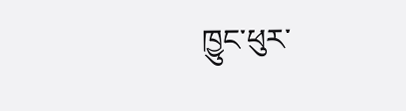ཁྱུང་ཕུར་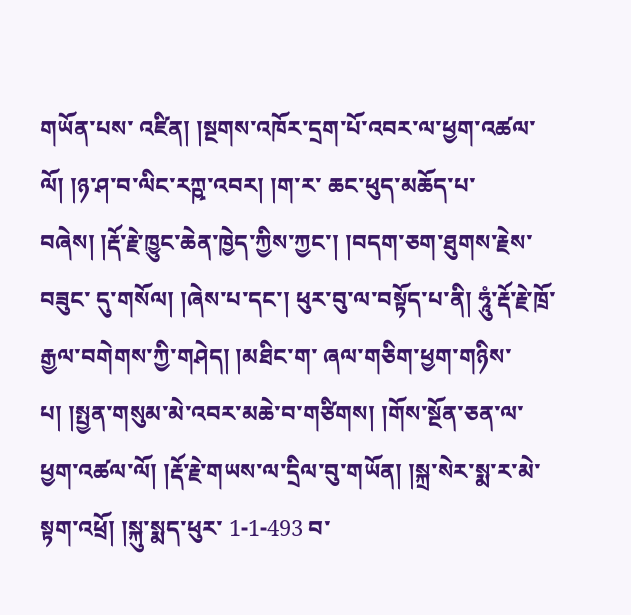གཡོན་པས་ འཛིན། །སྔགས་འཁོར་དྲག་པོ་འབར་ལ་ཕྱག་འཚལ་ལོ། །ཉ་ཤ་བ་ལིང་རཀྵ་འབར། །ག་ར་ ཆང་ཕུད་མཆོད་པ་བཞེས། །རྡོ་རྗེ་ཁྱུང་ཆེན་ཁྱེད་ཀྱིས་ཀྱང་། །བདག་ཅག་ཐུགས་རྗེས་བཟུང་ དུ་གསོལ། །ཞེས་པ་དང་། ཕུར་བུ་ལ་བསྟོད་པ་ནི། ཧཱུཾ་རྡོ་རྗེ་ཁྲོ་རྒྱལ་བགེགས་ཀྱི་གཤེད། །མཐིང་ག་ ཞལ་གཅིག་ཕྱག་གཉིས་པ། །སྤྱན་གསུམ་མེ་འབར་མཆེ་བ་གཙིགས། །གོས་སྔོན་ཅན་ལ་ ཕྱག་འཚལ་ལོ། །རྡོ་རྗེ་གཡས་ལ་དྲིལ་བུ་གཡོན། །སྐྲ་སེར་སྨ་ར་མེ་སྟག་འཕྲོ། །སྐུ་སྨད་ཕུར་ 1-1-493 བ་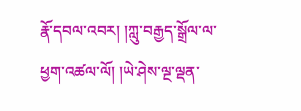རྣོ་དབལ་འབར། །ཀླུ་བརྒྱད་སྒྲོལ་ལ་ཕྱག་འཚལ་ལོ། །ཡེ་ཤེས་ལྔ་ལྡན་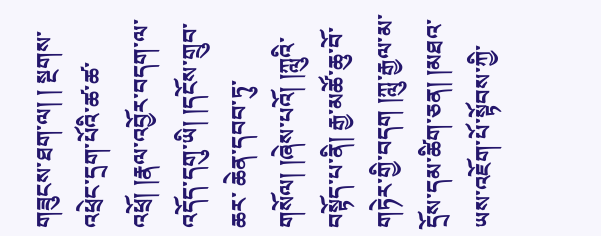གཟུངས་ཐག་ལ། ། སྔགས་འཕྲེང་དྲག་པོའི་ཚ་ཚ་འཕྲོ། །རྣལ་འབྱོར་བདག་ལ་འདོད་དགུ་ཡི། །དངོས་གྲུབ་ཆར་ ཆེན་དབབ་ཏུ་གསོལ། །ཞེས་པའོ། །ཀླུའི་བསྟོད་པ་ནི། རྒྱ་མཚོ་ཆུ་བོ་གཏེར་གྱི་བདག །ཀླུ་རྒྱལ་མ་ དྲོས་དམ་ཚིག་ཅན། །མཐའ་ཡས་འཇོག་པོ་སྟོབས་ཀྱི་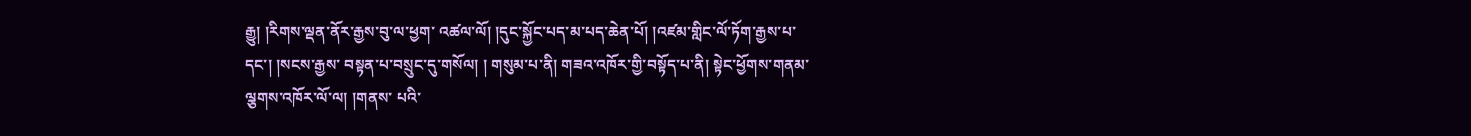རྒྱུ། །རིགས་ལྡན་ནོར་རྒྱས་བུ་ལ་ཕྱག་ འཚལ་ལོ། །དུང་སྐྱོང་པད་མ་པད་ཆེན་པོ། །འཛམ་གླིང་ལོ་ཏོག་རྒྱས་པ་དང་། །སངས་རྒྱས་ བསྟན་པ་བསྲུང་དུ་གསོལ། ། གསུམ་པ་ནི། གཟའ་འཁོར་གྱི་བསྟོད་པ་ནི། སྟེང་ཕྱོགས་གནམ་ལྕགས་འཁོར་ལོ་ལ། །གནས་ པའི་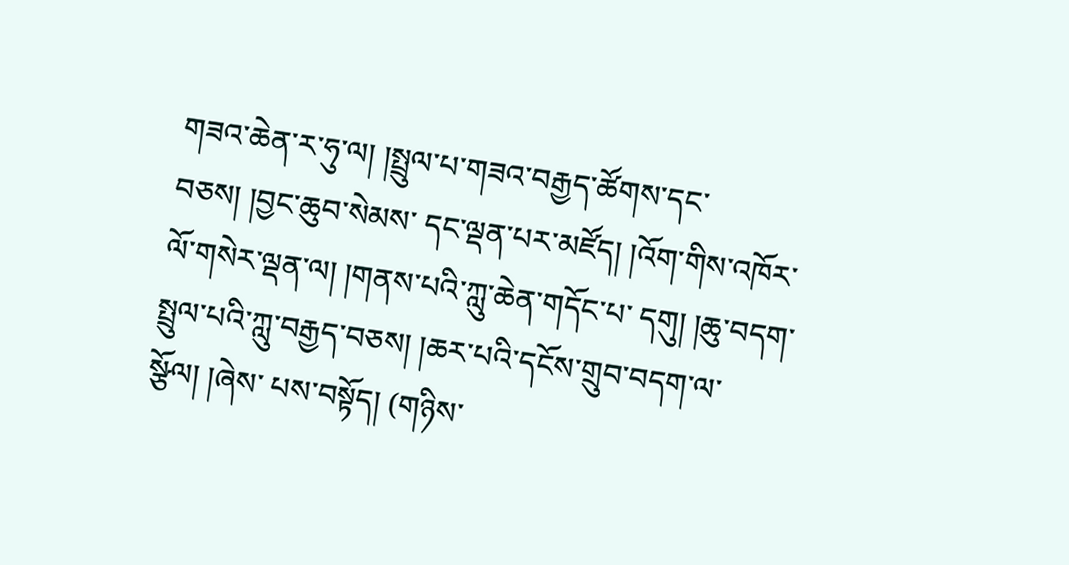གཟའ་ཆེན་ར་ཧུ་ལ། །སྤྲུལ་པ་གཟའ་བརྒྱད་ཚོགས་དང་བཅས། །བྱང་ཆུབ་སེམས་ དང་ལྡན་པར་མཛོད། །འོག་གིས་འཁོར་ལོ་གསེར་ལྡན་ལ། །གནས་པའི་ཀླུ་ཆེན་གདོང་པ་ དགུ། །ཆུ་བདག་སྤྲུལ་པའི་ཀླུ་བརྒྱད་བཅས། །ཆར་པའི་དངོས་གྲུབ་བདག་ལ་སྩོལ། །ཞེས་ པས་བསྟོད། (གཉིས་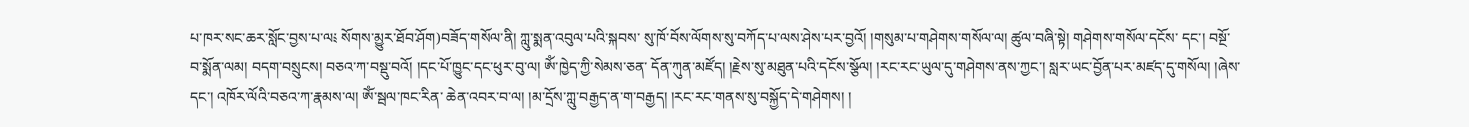པ་ཁར་སང་ཆར་སློང་བྱས་པ་ལ༴ སོགས་མྱུར་ཐོབ་ཤོག)བཟོད་གསོལ་ནི། ཀླུ་སྨན་འབུལ་པའི་སྐབས་ སུ་ཁོ་བོས་ལོགས་སུ་བཀོད་པ་ལས་ཤེས་པར་བྱའོ། །གསུམ་པ་གཤེགས་གསོལ་ལ། ཚུལ་བཞི་སྟེ། གཤེགས་གསོལ་དངོས་ དང་། བསྔོ་བ་སྨོན་ལམ། བདག་བསྲུངས། བཅའ་ཀ་བསྡུ་བའོ། །དང་པོ་ཁྱུང་དང་ཕུར་བུ་ལ། ༀ་ཁྱེད་ཀྱི་སེམས་ཅན་ དོན་ཀུན་མཛོད། །རྗེས་སུ་མཐུན་པའི་དངོས་སྩོལ། །རང་རང་ཡུལ་དུ་གཤེགས་ནས་ཀྱང་། སླར་ཡང་བྱོན་པར་མཛད་དུ་གསོལ། །ཞེས་དང་། འཁོར་ལོའི་བཅའ་ཀ་རྣམས་ལ། ༀ་སྦལ་ཁང་རིན་ ཆེན་འབར་བ་ལ། །མ་དྲོས་ཀླུ་བརྒྱད་ན་ག་བརྒྱད། །རང་རང་གནས་སུ་བསྐྱོད་དེ་གཤེགས། །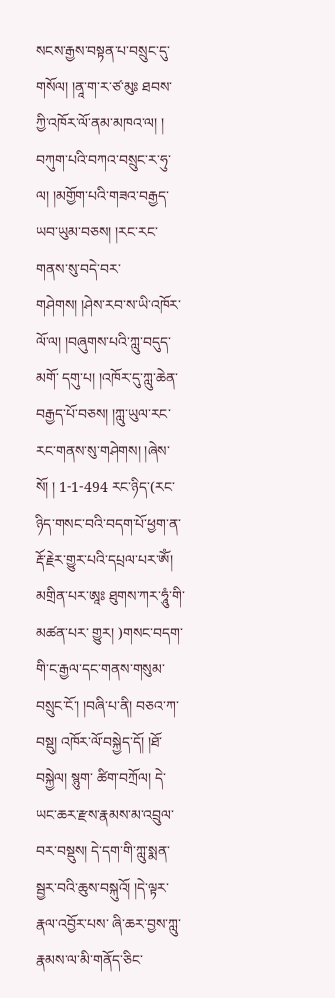སངས་རྒྱས་བསྟན་པ་བསྲུང་དུ་གསོལ། །ནཱ་ག་ར་ཙ་མུཿ ཐབས་ཀྱི་འཁོར་ལོ་ནམ་མཁའ་ལ། ། བཀུག་པའི་བཀའ་བསྲུང་ར་ཧུ་ལ། །མགྱོག་པའི་གཟའ་བརྒྱད་ཡབ་ཡུམ་བཅས། །རང་རང་ གནས་སུ་བདེ་བར་གཤེགས། །ཤེས་རབ་ས་ཡི་འཁོར་ལོ་ལ། །བཞུགས་པའི་ཀླུ་བདུད་མགོ་ དགུ་པ། །འཁོར་དུ་ཀླུ་ཆེན་བརྒྱད་པོ་བཅས། །ཀླུ་ཡུལ་རང་རང་གནས་སུ་གཤེགས། །ཞེས་སོ། ། 1-1-494 རང་ཉིད་(རང་ཉིད་གསང་བའི་བདག་པོ་ཕྱག་ན་རྡོ་རྗེར་གྱུར་པའི་དཔྲལ་པར་ༀ། མགྲིན་པར་ཨཱཿ ཐུགས་ཀར་ཧཱུཾ་གི་མཚན་པར་ གྱུར། )གསང་བདག་གི་ང་རྒྱལ་དང་གནས་གསུམ་བསྲུང་ངོ་། །བཞི་པ་ནི། བཅའ་ཀ་བསྡུ། འཁོར་ལོ་བསྐྱེད་དོ། །ཐོ་བསྐྱེལ། སྙུག་ ཚིག་བཀྲོལ། དེ་ཡང་ཆར་རྫས་རྣམས་མ་འབྲུལ་བར་བསྡུས། དེ་དག་གི་ཀླུ་སྨན་སྦྱར་བའི་ཆུས་བསྐུའོ། །དེ་ལྟར་རྣལ་འབྱོར་པས་ ཞི་ཆར་བྱས་ཀླུ་རྣམས་ལ་མི་གནོད་ཅིང་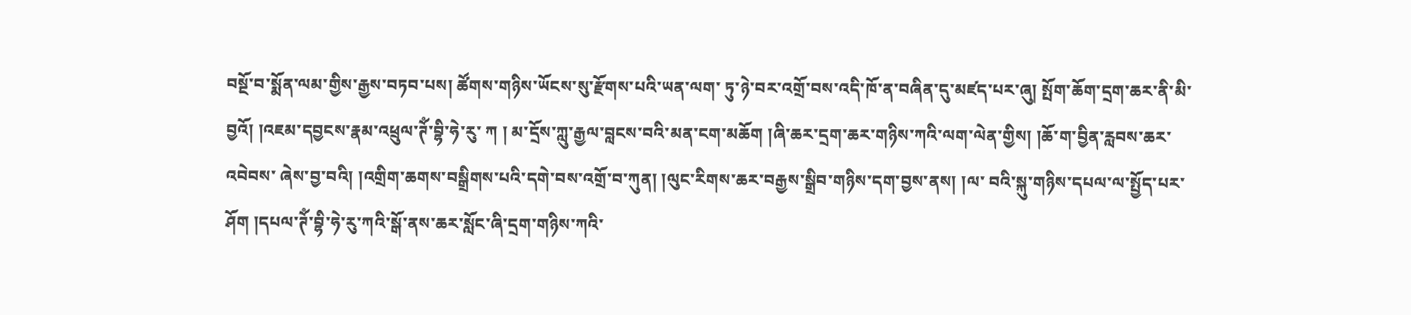བསྔོ་བ་སྨོན་ལམ་གྱིས་རྒྱས་བཏབ་པས། ཚོགས་གཉིས་ཡོངས་སུ་རྫོགས་པའི་ཡན་ལག་ ཏུ་ཉེ་བར་འགྲོ་བས་འདི་ཁོ་ན་བཞིན་དུ་མཛད་པར་ཞུ། སྤོག་ཆོག་དྲག་ཆར་ནི་མི་བྱའོ། །འཇམ་དབྱངས་རྣམ་འཕྲུལ་ཊོཾ་བྷི་ཧེ་རུ་ ཀ ། མ་དྲོས་ཀླུ་རྒྱལ་བླངས་བའི་མན་ངག་མཆོག །ཞི་ཆར་དྲག་ཆར་གཉིས་ཀའི་ལག་ལེན་གྱིས། །ཆོ་ག་བྱིན་རླབས་ཆར་འབེབས་ ཞེས་བྱ་བའི། །འགྲིག་ཆགས་བསྒྲིགས་པའི་དགེ་བས་འགྲོ་བ་ཀུན། །ལུང་རིགས་ཆར་བརྒྱས་སྒྲིབ་གཉིས་དག་བྱས་ནས། །ལ་ བའི་སྐུ་གཉིས་དཔལ་ལ་སྤྱོད་པར་ཤོག །དཔལ་ཊོཾ་བྷི་ཧེ་རུ་ཀའི་སྒོ་ནས་ཆར་སློང་ཞི་དྲག་གཉིས་ཀའི་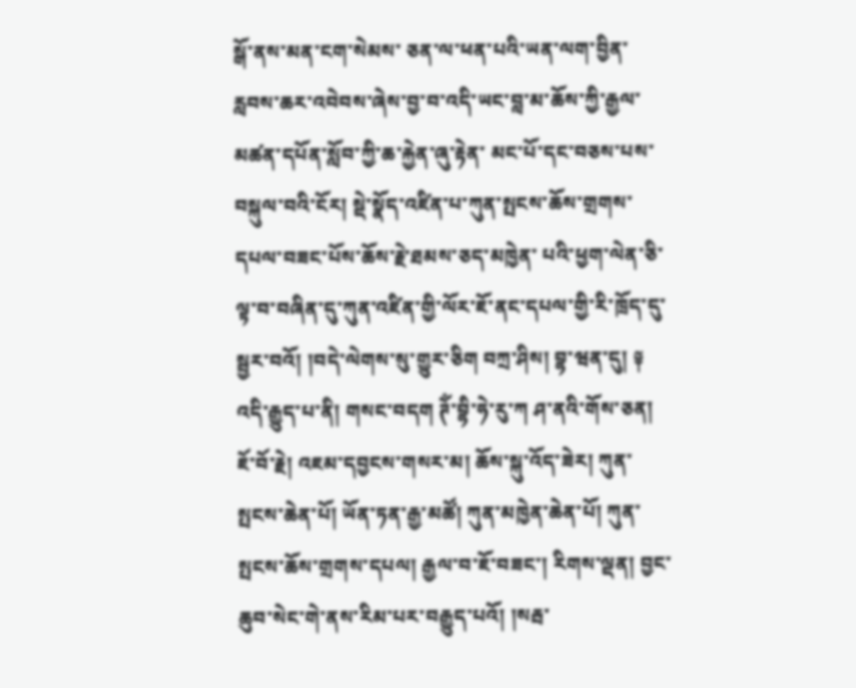སྒོ་ནས་མན་ངག་སེམས་ ཅན་ལ་ཕན་པའི་ཡན་ལག་བྱིན་རླབས་ཆར་འབེབས་ཞེས་བྱ་བ་འདི་ཡང་བླ་མ་ཆོས་ཀྱི་རྒྱལ་མཚན་དཔོན་སློབ་ཀྱི་ཆ་རྐྱེན་ཞུ་རྟེན་ མང་པོ་དང་བཅས་པས་བསྐུལ་བའི་ངོར། སྡེ་སྣོད་འཛིན་པ་ཀུན་སྤངས་ཆོས་གྲགས་དཔལ་བཟང་པོས་ཆོས་རྗེ་ཐམས་ཅད་མཁྱེན་ པའི་ཕྱག་ལེན་ཅི་ལྟ་བ་བཞིན་དུ་ཀུན་འཛིན་གྱི་ལོར་ཇོ་ནང་དཔལ་གྱི་རི་ཁྲོད་དུ་སྦྱར་བའོ། །བདེ་ལེགས་སུ་གྱུར་ཅིག བཀྲ་ཤིས། བྷ་ཝན་དུ། ༈ འདི་རྒྱུད་པ་ནི། གསང་བདག ཊོཾ་བྷི་ཧེ་རུ་ཀ ཤ་ནའི་གོས་ཅན། ཇོ་བོ་རྗེ། འཇམ་དབྱངས་གསར་མ། ཆོས་སྐུ་འོད་ཟེར། ཀུན་སྤངས་ཆེན་པོ། ཡོན་ཏན་རྒྱ་མཚོ། ཀུན་མཁྱེན་ཆེན་པོ། ཀུན་སྤངས་ཆོས་གྲགས་དཔལ། རྒྱལ་བ་ཇོ་བཟང་། རིགས་ལྡན། བྱང་ཆུབ་སེང་གེ་ནས་རིམ་པར་བརྒྱུད་པའོ། །སརྦ་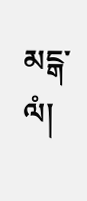མངྒ་ལཾ།